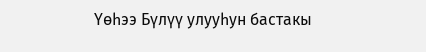Үөһээ Бүлүү улууһун бастакы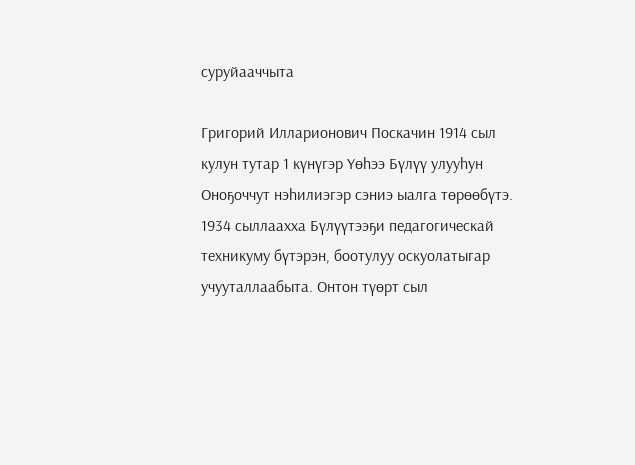суруйааччыта

Григорий Илларионович Поскачин 1914 сыл кулун тутар 1 күнүгэр Үөһээ Бүлүү улууһун Оноҕоччут нэһилиэгэр сэниэ ыалга төрөөбүтэ. 1934 сыллаахха Бүлүүтээҕи педагогическай техникуму бүтэрэн, боотулуу оскуолатыгар учууталлаабыта. Онтон түөрт сыл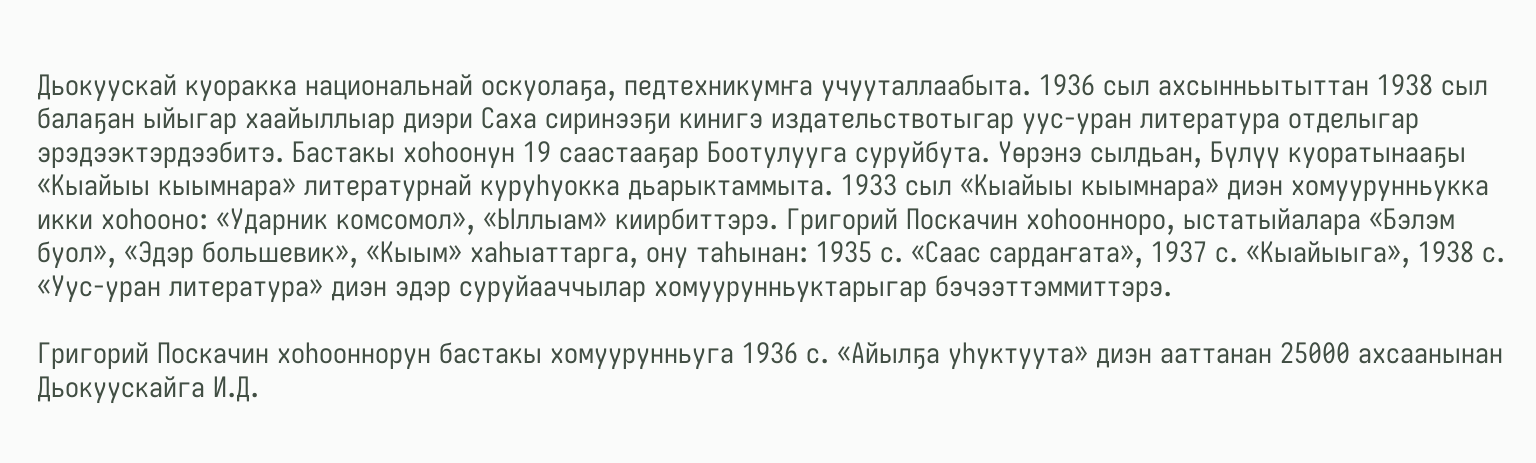Дьокуускай куоракка национальнай оскуолаҕа, педтехникумҥа учууталлаабыта. 1936 сыл ахсынньытыттан 1938 сыл балаҕан ыйыгар хаайыллыар диэри Саха сиринээҕи кинигэ издательствотыгар уус-уран литература отделыгар эрэдээктэрдээбитэ. Бастакы хоһоонун 19 саастааҕар Боотулууга суруйбута. Үөрэнэ сылдьан, Бүлүү куоратынааҕы «Кыайыы кыымнара» литературнай куруһуокка дьарыктаммыта. 1933 сыл «Кыайыы кыымнара» диэн хомуурунньукка икки хоһооно: «Ударник комсомол», «Ыллыам» киирбиттэрэ. Григорий Поскачин хоһоонноро, ыстатыйалара «Бэлэм буол», «Эдэр большевик», «Кыым» хаһыаттарга, ону таһынан: 1935 с. «Саас сардаҥата», 1937 с. «Кыайыыга», 1938 с. «Уус-уран литература» диэн эдэр суруйааччылар хомуурунньуктарыгар бэчээттэммиттэрэ.

Григорий Поскачин хоһооннорун бастакы хомуурунньуга 1936 с. «Айылҕа уһуктуута» диэн ааттанан 25000 ахсаанынан Дьокуускайга И.Д.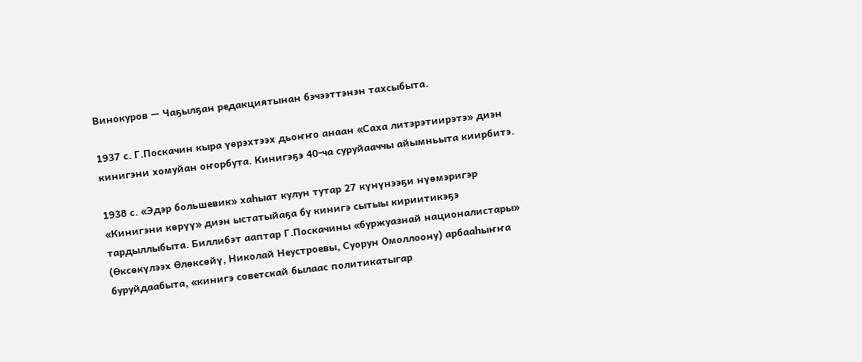Винокуров — Чаҕылҕан редакциятынан бэчээттэнэн тахсыбыта.

1937 с. Г.Поскачин кыра үөрэхтээх дьоҥҥо анаан «Саха литэрэтиирэтэ» диэн кинигэни хомуйан оҥорбута. Кинигэҕэ 40-ча суруйааччы айымньыта киирбитэ.

1938 с. «Эдэр большевик» хаһыат кулун тутар 27 күнүнээҕи нүөмэригэр «Кинигэни көрүү» диэн ыстатыйаҕа бу кинигэ сытыы кириитикэҕэ тардыллыбыта. Биллибэт ааптар Г.Поскачины «буржуазнай националистары» (Өксөкүлээх Өлөксөйү, Николай Неустроевы, Суорун Омоллоону) арбааһыҥҥа буруйдаабыта, «кинигэ советскай былаас политикатыгар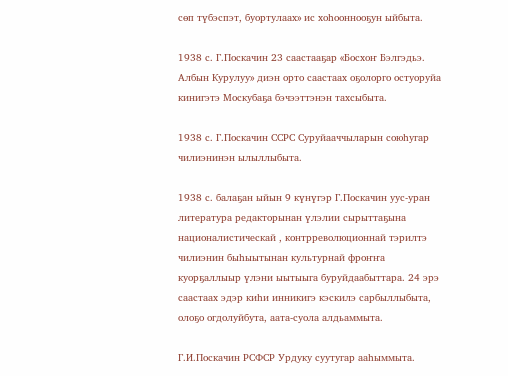сөп түбэспэт, буортулаах» ис хоһооннооҕун ыйбыта.

1938 с. Г.Поскачин 23 саастааҕар «Босхоҥ Бэлгэдьэ. Албын Курулуу» диэн орто саастаах оҕолорго остуоруйа кинигэтэ Москубаҕа бэчээттэнэн тахсыбыта.

1938 с. Г.Поскачин ССРС Суруйааччыларын союһугар чилиэнинэн ылыллыбыта.

1938 с. балаҕан ыйын 9 күнүгэр Г.Поскачин уус-уран литература редакторынан үлэлии сырыттаҕына националистическай , контрреволюционнай тэрилтэ чилиэнин быһыытынан культурнай фроҥҥа куорҕаллыыр үлэни ыытыыга буруйдаабыттара. 24 эрэ саастаах эдэр киһи инникигэ кэскилэ сарбыллыбыта, олоҕо огдолуйбута, аата-суола алдьаммыта.

Г.И.Поскачин РСФСР Урдуку суутугар ааһыммыта.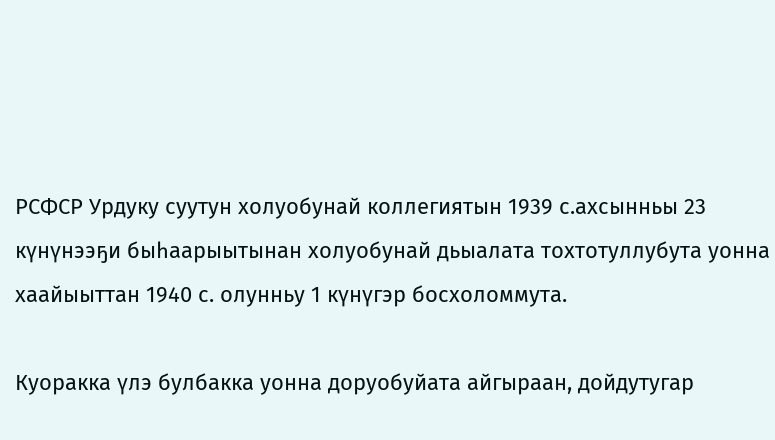РСФСР Урдуку суутун холуобунай коллегиятын 1939 с.ахсынньы 23 күнүнээҕи быһаарыытынан холуобунай дьыалата тохтотуллубута уонна хаайыыттан 1940 с. олунньу 1 күнүгэр босхоломмута.

Куоракка үлэ булбакка уонна доруобуйата айгыраан, дойдутугар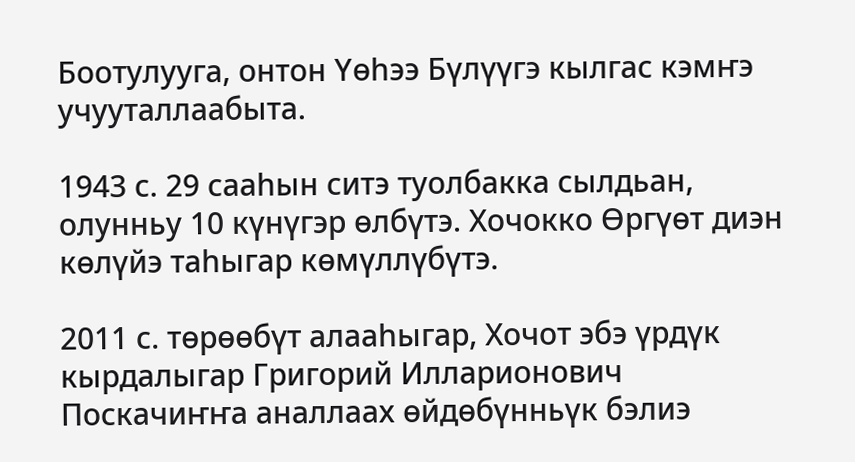Боотулууга, онтон Үөһээ Бүлүүгэ кылгас кэмҥэ учууталлаабыта.

1943 с. 29 сааһын ситэ туолбакка сылдьан, олунньу 10 күнүгэр өлбүтэ. Хочокко Өргүөт диэн көлүйэ таһыгар көмүллүбүтэ.

2011 с. төрөөбүт алааһыгар, Хочот эбэ үрдүк кырдалыгар Григорий Илларионович Поскачиҥҥа аналлаах өйдөбүнньүк бэлиэ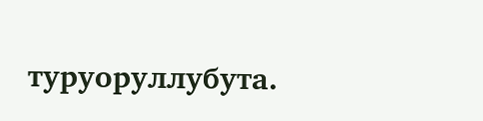туруоруллубута.